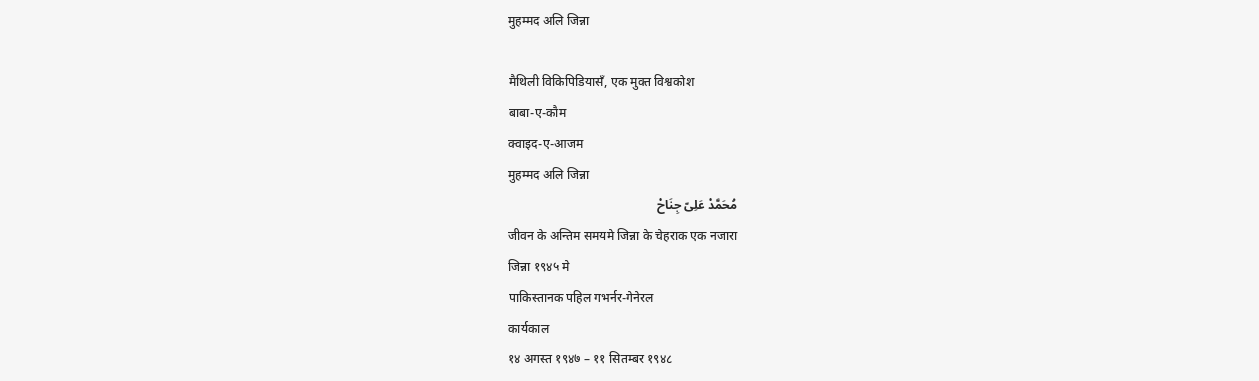मुहम्मद अलि जिन्ना

मैथिली विकिपिडियासँ, एक मुक्त विश्वकोश
बाबा-ए-कौम
क्वाइद-ए-आजम
मुहम्मद अलि जिन्ना
مُحَمَّدْ عَلِیّ جِنَاحْ
जीवन के अन्तिम समयमे जिन्ना के चेहराक एक नजारा
जिन्ना १९४५ मे
पाकिस्तानक पहिल गभर्नर-गेनेरल
कार्यकाल
१४ अगस्त १९४७ – ११ सितम्बर १९४८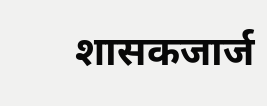शासकजार्ज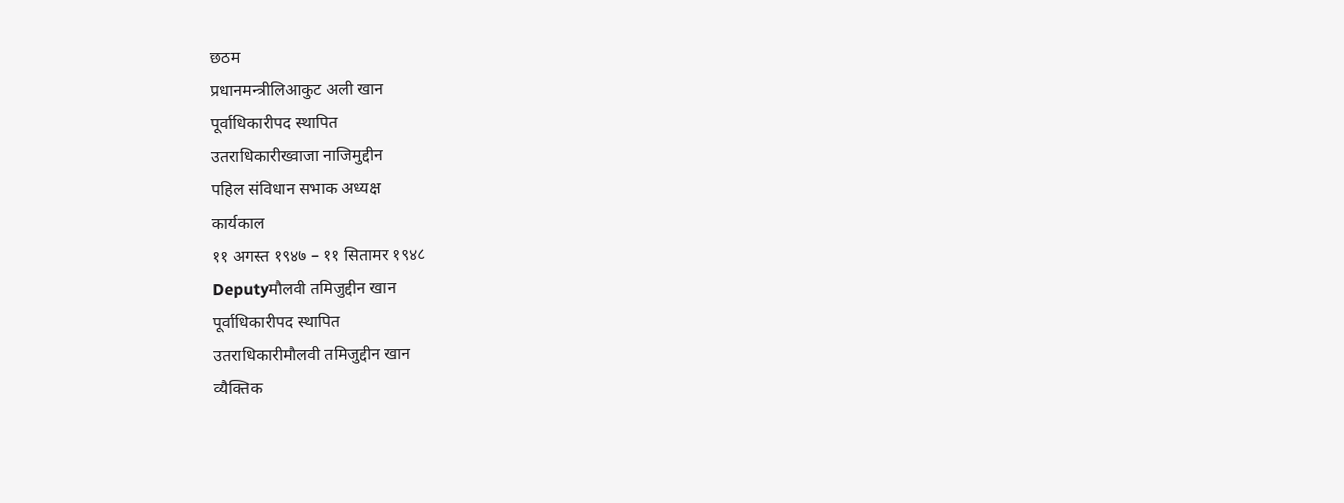छठम
प्रधानमन्त्रीलिआकुट अली खान
पूर्वाधिकारीपद स्थापित
उतराधिकारीख्वाजा नाजिमुद्दीन
पहिल संविधान सभाक अध्यक्ष
कार्यकाल
११ अगस्त १९४७ – ११ सितामर १९४८
Deputyमौलवी तमिजुद्दीन खान
पूर्वाधिकारीपद स्थापित
उतराधिकारीमौलवी तमिजुद्दीन खान
व्यैक्तिक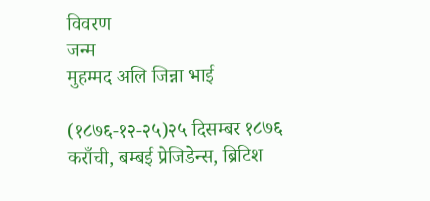विवरण
जन्म
मुहम्मद अलि जिन्ना भाई

(१८७६-१२-२५)२५ दिसम्बर १८७६
कराँची, बम्बई प्रेजिडेन्स, ब्रिटिश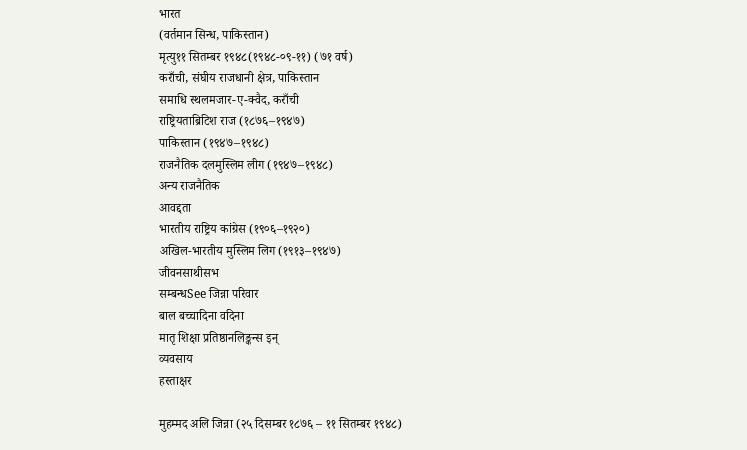भारत
(वर्तमान सिन्ध, पाकिस्तान)
मृत्यु११ सितम्बर १९४८(१९४८-०९-११) (७१ वर्ष)
कराँची, संघीय राजधानी क्षेत्र, पाकिस्तान
समाधि स्थलमजार-ए-क्वैद, कराँची
राष्ट्रियताब्रिटिश राज (१८७६–१९४७)
पाकिस्तान (१९४७–१९४८)
राजनैतिक दलमुस्लिम लीग (१९४७–१९४८)
अन्य राजनैतिक
आवद्दता
भारतीय राष्ट्रिय कांग्रेस (१९०६–१९२०)
अखिल-भारतीय मुस्लिम लिग (१९१३–१९४७)
जीवनसाथीसभ
सम्बन्धSee जिन्ना परिवार
बाल बच्चादिना वदिना
मातृ शिक्षा प्रतिष्ठानलिङ्कन्स इन्
व्यवसाय
हस्ताक्षर

मुहम्मद अलि जिन्ना (२५ दिसम्बर १८७६ – ११ सितम्बर १९४८)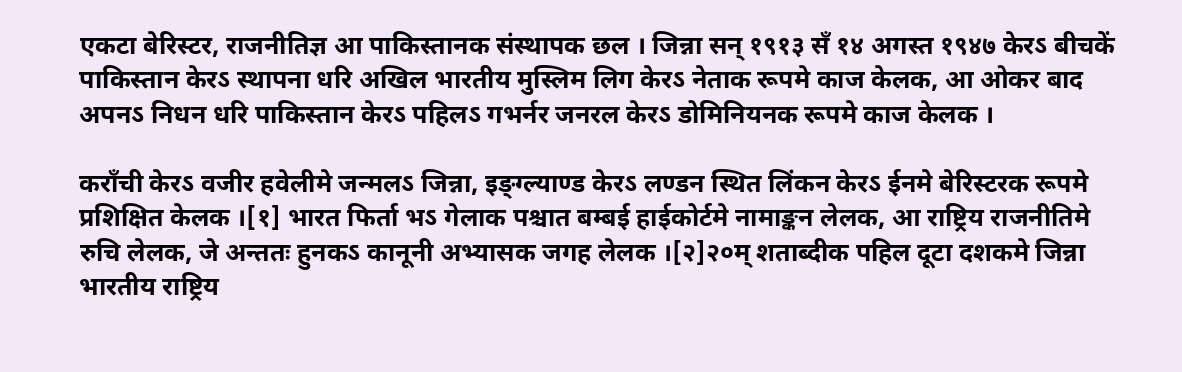एकटा बेरिस्टर, राजनीतिज्ञ आ पाकिस्तानक संस्थापक छल । जिन्ना सन् १९१३ सँ १४ अगस्त १९४७ केरऽ बीचकें पाकिस्तान केरऽ स्थापना धरि अखिल भारतीय मुस्लिम लिग केरऽ नेताक रूपमे काज केलक, आ ओकर बाद अपनऽ निधन धरि पाकिस्तान केरऽ पहिलऽ गभर्नर जनरल केरऽ डोमिनियनक रूपमे काज केलक ।

कराँची केरऽ वजीर हवेलीमे जन्मलऽ जिन्ना, इङ्ग्ल्याण्ड केरऽ लण्डन स्थित लिंकन केरऽ ईनमे बेरिस्टरक रूपमे प्रशिक्षित केलक ।[१] भारत फिर्ता भऽ गेलाक पश्चात बम्बई हाईकोर्टमे नामाङ्कन लेलक, आ राष्ट्रिय राजनीतिमे रुचि लेलक, जे अन्ततः हुनकऽ कानूनी अभ्यासक जगह लेलक ।[२]२०म् शताब्दीक पहिल दूटा दशकमे जिन्ना भारतीय राष्ट्रिय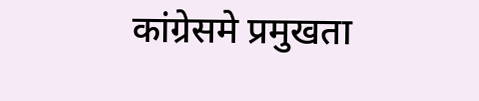कांग्रेसमे प्रमुखता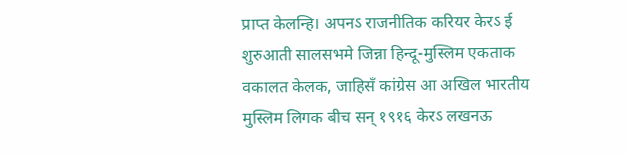प्राप्त केलन्हि। अपनऽ राजनीतिक करियर केरऽ ई शुरुआती सालसभमे जिन्ना हिन्दू-मुस्लिम एकताक वकालत केलक, जाहिसँ कांग्रेस आ अखिल भारतीय मुस्लिम लिगक बीच सन् १९१६ केरऽ लखनऊ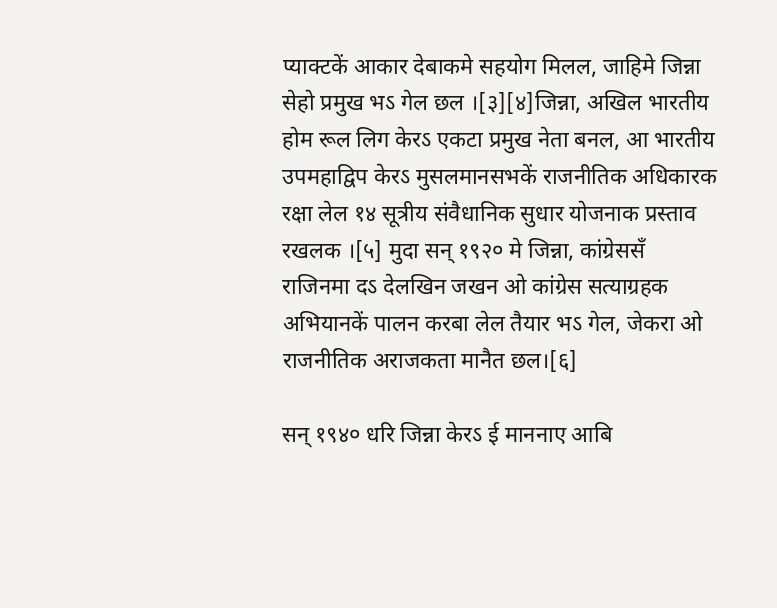प्याक्टकें आकार देबाकमे सहयोग मिलल, जाहिमे जिन्ना सेहो प्रमुख भऽ गेल छल ।[३][४]जिन्ना, अखिल भारतीय होम रूल लिग केरऽ एकटा प्रमुख नेता बनल, आ भारतीय उपमहाद्विप केरऽ मुसलमानसभकें राजनीतिक अधिकारक रक्षा लेल १४ सूत्रीय संवैधानिक सुधार योजनाक प्रस्ताव रखलक ।[५] मुदा सन् १९२० मे जिन्ना, कांग्रेससँ राजिनमा दऽ देलखिन जखन ओ कांग्रेस सत्याग्रहक अभियानकें पालन करबा लेल तैयार भऽ गेल, जेकरा ओ राजनीतिक अराजकता मानैत छल।[६]

सन् १९४० धरि जिन्ना केरऽ ई माननाए आबि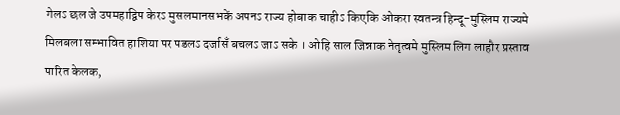गेलऽ छल जे उपमहाद्विप केरऽ मुसलमानसभकें अपनऽ राज्य होबाक चाहीऽ किएकि ओकरा स्वतन्त्र हिन्दू-मुस्लिम राज्यमे मिलबला सम्भावित हाशिया पर पडलऽ दर्जासँ बचलऽ जाऽ सके । ओहि साल जिन्नाक नेतृत्वमे मुस्लिम लिग लाहौर प्रस्ताव पारित केलक,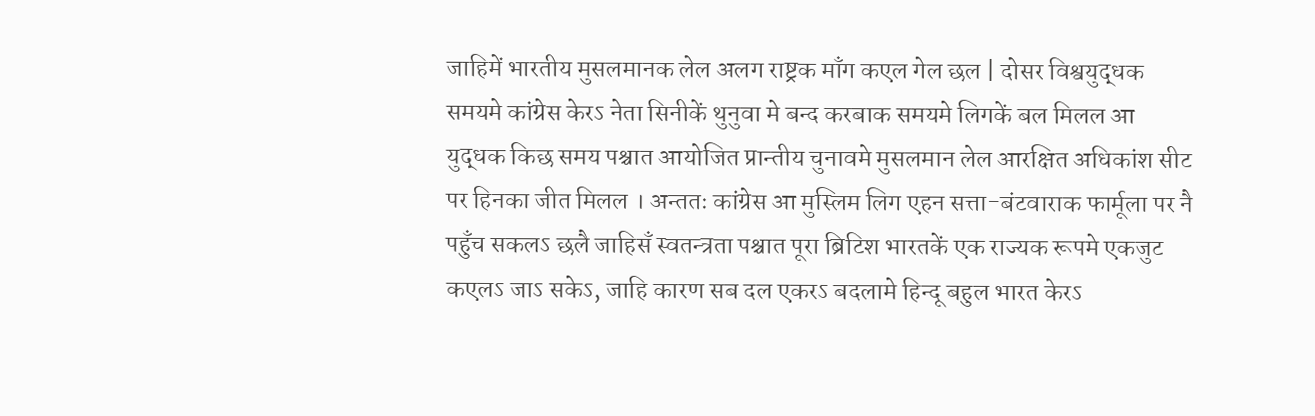जाहिमें भारतीय मुसलमानक लेल अलग राष्ट्रक माँग कएल गेल छल | दोसर विश्वयुद्धक समयमे कांग्रेस केरऽ नेता सिनीकें थुनुवा मे बन्द करबाक समयमे लिगकें बल मिलल आ युद्धक किछ समय पश्चात आयोजित प्रान्तीय चुनावमे मुसलमान लेल आरक्षित अधिकांश सीट पर हिनका जीत मिलल । अन्ततः कांग्रेस आ मुस्लिम लिग एहन सत्ता-बंटवाराक फार्मूला पर नै पहुँच सकलऽ छलै जाहिसँ स्वतन्त्रता पश्चात पूरा ब्रिटिश भारतकें एक राज्यक रूपमे एकजुट कएलऽ जाऽ सकेऽ, जाहि कारण सब दल एकरऽ बदलामे हिन्दू बहुल भारत केरऽ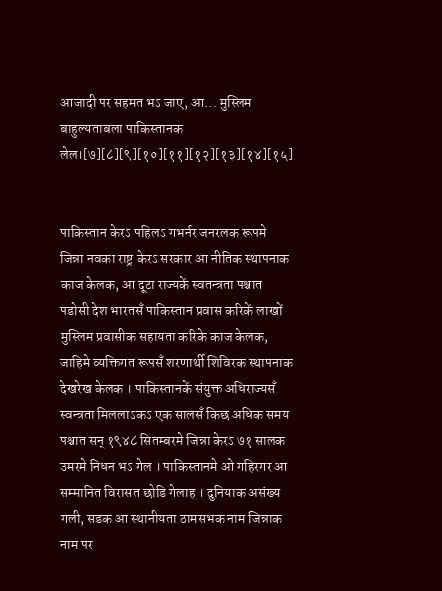आजादी पर सहमत भऽ जाए, आ... मुस्लिम बाहुल्यताबला पाकिस्तानक लेल।[७][८][९][१०][११][१२][१३][१४][१५]


पाकिस्तान केरऽ पहिलऽ गभर्नर जनरलक रूपमे जिन्ना नवका राष्ट्र केरऽ सरकार आ नीतिक स्थापनाक काज केलक, आ दूटा राज्यकें स्वतन्त्रता पश्चात पडोसी देश भारतसँ पाकिस्तान प्रवास करिकें लाखों मुस्लिम प्रवासीक सहायता करिके काज केलक, जाहिमे व्यक्तिगत रूपसँ शरणार्थी शिविरक स्थापनाक देखरेख केलक । पाकिस्तानकें संयुक्त अधिराज्यसँ स्वन्त्रता मिललाऽकऽ एक सालसँ किछ अधिक समय पश्चात सन् १९४८ सितम्बरमे जिन्ना केरऽ ७१ सालक उमरमे निधन भऽ गेल । पाकिस्तानमे ओ गहिरगर आ सम्मानित विरासत छोडि गेलाह । दुनियाक असंख्य गली, सडक आ स्थानीयता ठामसभक नाम जिन्नाक नाम पर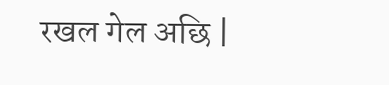रखल गेल अछि |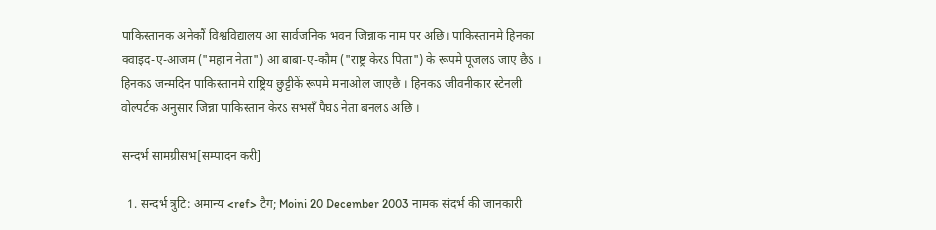पाकिस्तानक अनेकौं विश्वविद्यालय आ सार्वजनिक भवन जिन्नाक नाम पर अछि। पाकिस्तानमे हिनका क्वाइद-ए-आजम ("महान नेता") आ बाबा-ए-कौम ("राष्ट्र केरऽ पिता") के रूपमे पूजलऽ जाए छैऽ । हिनकऽ जन्मदिन पाकिस्तानमे राष्ट्रिय छुट्टीकें रूपमे मनाओल जाएछै । हिनकऽ जीवनीकार स्टेनली वोल्पर्टक अनुसार जिन्ना पाकिस्तान केरऽ सभसँ पैघऽ नेता बनलऽ अछि ।

सन्दर्भ सामग्रीसभ[सम्पादन करी]

  1. सन्दर्भ त्रुटि: अमान्य <ref> टैग; Moini 20 December 2003 नामक संदर्भ की जानकारी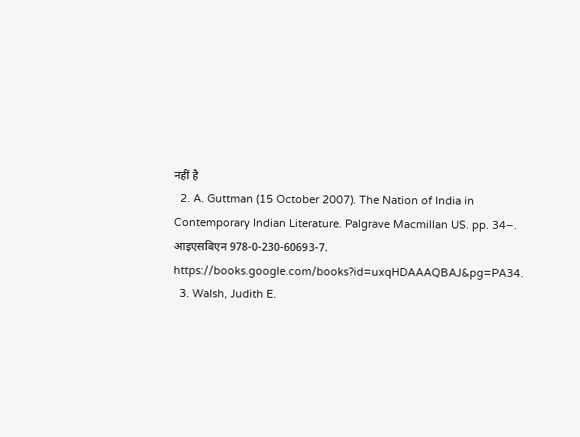नहीं है
  2. A. Guttman (15 October 2007). The Nation of India in Contemporary Indian Literature. Palgrave Macmillan US. pp. 34–. आइएसबिएन 978-0-230-60693-7. https://books.google.com/books?id=uxqHDAAAQBAJ&pg=PA34.
  3. Walsh, Judith E.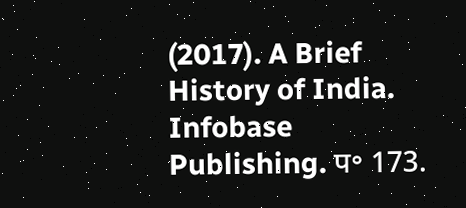(2017). A Brief History of India. Infobase Publishing. प॰ 173.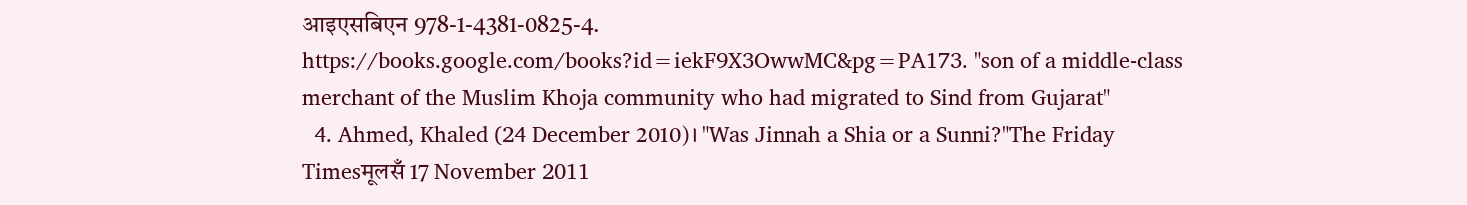आइएसबिएन 978-1-4381-0825-4. https://books.google.com/books?id=iekF9X3OwwMC&pg=PA173. "son of a middle-class merchant of the Muslim Khoja community who had migrated to Sind from Gujarat"
  4. Ahmed, Khaled (24 December 2010)। "Was Jinnah a Shia or a Sunni?"The Friday Timesमूलसँ 17 November 2011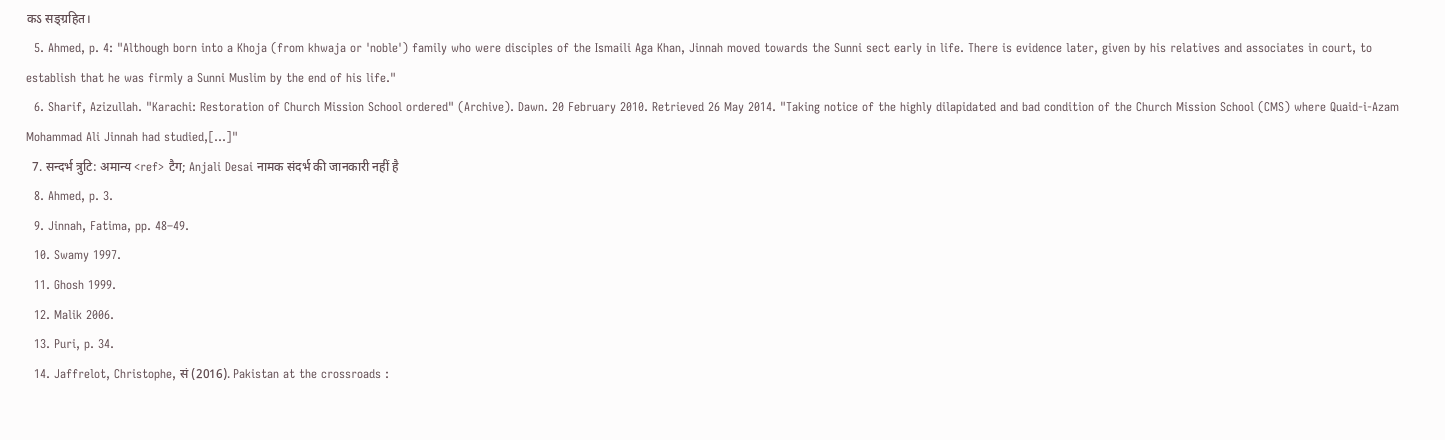कऽ सङ्ग्रहित।
  5. Ahmed, p. 4: "Although born into a Khoja (from khwaja or 'noble') family who were disciples of the Ismaili Aga Khan, Jinnah moved towards the Sunni sect early in life. There is evidence later, given by his relatives and associates in court, to establish that he was firmly a Sunni Muslim by the end of his life."
  6. Sharif, Azizullah. "Karachi: Restoration of Church Mission School ordered" (Archive). Dawn. 20 February 2010. Retrieved 26 May 2014. "Taking notice of the highly dilapidated and bad condition of the Church Mission School (CMS) where Quaid-i-Azam Mohammad Ali Jinnah had studied,[...]"
  7. सन्दर्भ त्रुटि: अमान्य <ref> टैग; Anjali Desai नामक संदर्भ की जानकारी नहीं है
  8. Ahmed, p. 3.
  9. Jinnah, Fatima, pp. 48–49.
  10. Swamy 1997.
  11. Ghosh 1999.
  12. Malik 2006.
  13. Puri, p. 34.
  14. Jaffrelot, Christophe, सं (2016). Pakistan at the crossroads :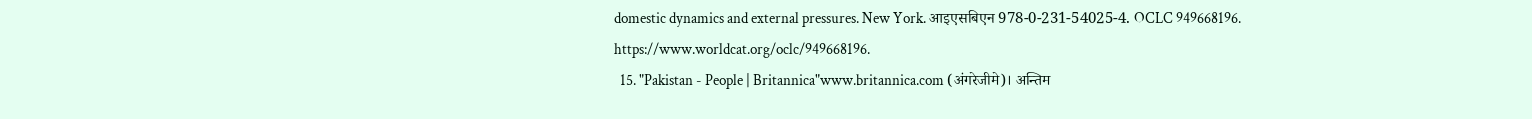domestic dynamics and external pressures. New York. आइएसबिएन 978-0-231-54025-4. OCLC 949668196. https://www.worldcat.org/oclc/949668196.
  15. "Pakistan - People | Britannica"www.britannica.com (अंगरेजीमे)। अन्तिम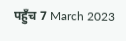पहुँच 7 March 2023